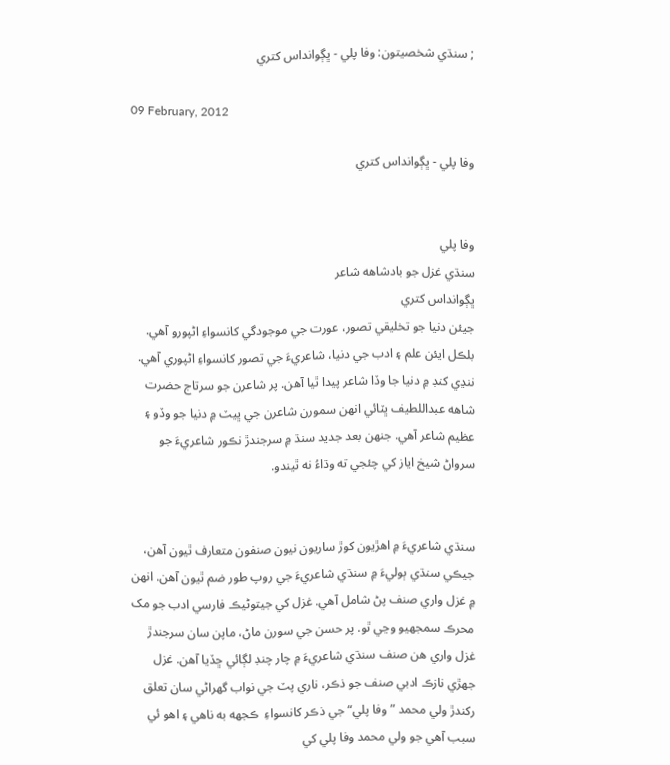; سنڌي شخصيتون: وفا پلي - ڀڳوانداس کتري

09 February, 2012

وفا پلي - ڀڳوانداس کتري


وفا پلي
سنڌي غزل جو بادشاهه شاعر
ڀڳوانداس کتري
جيئن دنيا جو تخليقي تصور، عورت جي موجودگي کانسواءِ اڻپورو آهي. بلڪل ايئن علم ۽ ادب جي دنيا، شاعريءَ جي تصور کانسواءِ اڻپوري آهي. ننڍي کنڊ ۾ دنيا جا وڏا شاعر پيدا ٿيا آهن. پر شاعرن جو سرتاج حضرت شاهه عبداللطيف ڀٽائي انهن سمورن شاعرن جي ڀيٽ ۾ دنيا جو وڏو ۽ عظيم شاعر آهي. جنهن بعد جديد سنڌ ۾ سرجندڙ نڪور شاعريءَ جو سرواڻ شيخ اياز کي چئجي ته وڌاءُ نه ٿيندو.


سنڌي شاعريءَ ۾ اهڙيون کوڙ ساريون نيون صنفون متعارف ٿيون آهن، جيڪي سنڌي ٻوليءَ ۾ سنڌي شاعريءَ جي روپ طور ضم ٿيون آهن. انهن ۾ غزل واري صنف پڻ شامل آهي. غزل کي جيتوڻيڪ فارسي ادب جو مک محرڪ سمجهيو وڃي ٿو. پر حسن جي سورن ماڻ، ماپن سان سرجندڙ غزل واري هن صنف سنڌي شاعريءَ ۾ چار چنڊ لڳائي ڇڏيا آهن. غزل جهڙي نازڪ ادبي صنف جو ذڪر، ناري پٽ جي نواب گهراڻي سان تعلق رکندڙ ولي محمد ”وفا پلي“ جي ذڪر کانسواءِ  ڪجهه به ناهي ۽ اهو ئي سبب آهي جو ولي محمد وفا پلي کي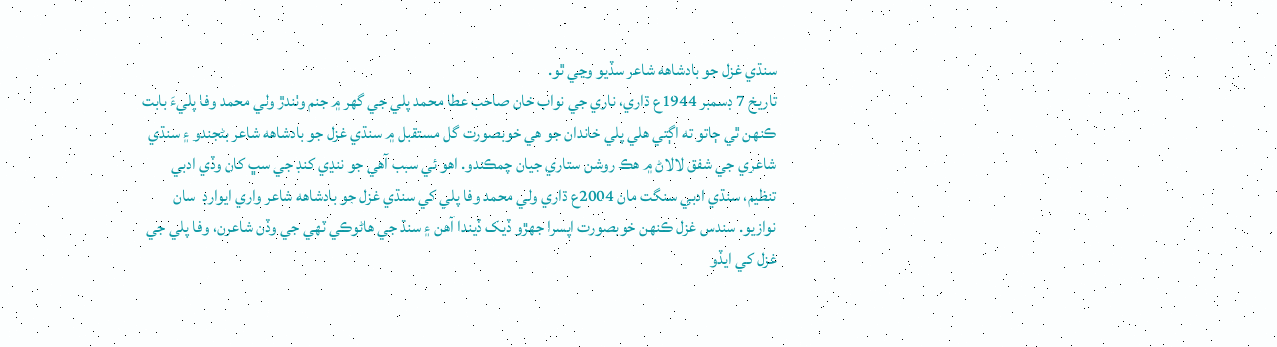سنڌي غزل جو بادشاهه شاعر سڏيو وڃي ٿو.
تاريخ 7 ڊسمبر 1944ع ڌاري، ناري جي نواب خان صاحب عطا محمد پلي جي گهر ۾ جنم وٺندڙ ولي محمد وفا پليءَ بابت ڪنهن ٿي ڄاتو ته اڳتي هلي پلي خاندان جو هي خوبصورت گل مستقبل ۾ سنڌي غزل جو بادشاهه شاعر بڻجندو ۽ سنڌي شاعري جي شفق لالاڻ ۾ هڪ روشن ستاري جيان چمڪندو. اهو ئي سبب آهي جو ننڍي کنڊ جي سڀ کان وڏي ادبي تنظيم، سنڌي ادبي سنگت مان 2004ع ڌاري ولي محمد وفا پلي کي سنڌي غزل جو بادشاهه شاعر واري ايوارڊ  سان نوازيو. سندس غزل ڪنهن خوبصورت اپسرا جهڙو ڏيک ڏيندا آهن ۽ سنڌ جي هاڻوڪي ٽهي جي وڏن شاعرن، وفا پلي جي غزل کي ايڏو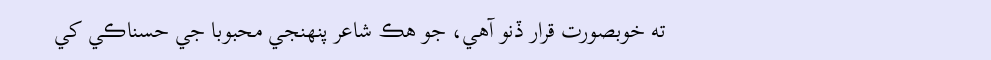ته خوبصورت قرار ڏنو آهي، جو هڪ شاعر پنهنجي محبوبا جي حسناڪي کي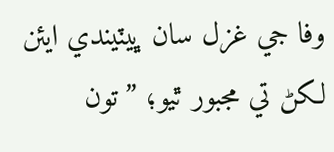وفا جي غزل سان ڀيٽيندي ايئن لکڻ تي مجبور ٿيو؛ ”تون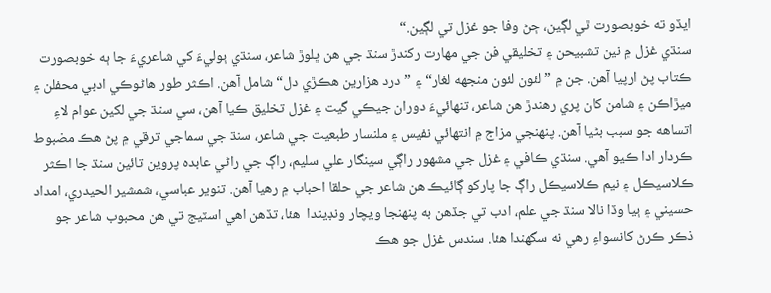ايڏو ته خوبصورت ٿي لڳين، ڄڻ وفا جو غزل تي لڳين.“
سنڌي غزل ۾ نين تشبيحن ۽ تخليقي فن جي مهارت رکندڙ سنڌ جي هن ڀلوڙ شاعر، سنڌي ٻوليءَ کي شاعريءَ جا ٻه خوبصورت ڪتاب پڻ ارپيا آهن. جن ۾ ” لئون لئون منجهه لغار“ ۽ ”درد هزارين هڪڙي دل“ شامل آهن. اڪثر طور هاڻوڪي ادبي محفلن ۽ ميڙاڪن ۽ شامن کان پري رهندڙ هن شاعر، تنهائيءَ دوران جيڪي گيت ۽ غزل تخليق ڪيا آهن، سي سنڌ جي لکين عوام لاءِ اتساهه جو سبب بڻيا آهن. پنهنجي مزاج ۾ انتهائي نفيس ۽ ملنسار طبعيت جي شاعر، سنڌ جي سماجي ترقي ۾ پڻ هڪ مضبوط ڪردار ادا ڪيو آهي. سنڌي ڪافي ۽ غزل جي مشهور راڳي سينگار علي سليم، راڳ جي راڻي عابده پروين تائين سنڌ جا اڪثر ڪلاسيڪل ۽ نيم ڪلاسيڪل راڳ جا پارکو ڳائيڪ هن شاعر جي حلقا احباب ۾ رهيا آهن. تنوير عباسي، شمشير الحيدري، امداد حسيني ۽ ٻيا وڏا نالا سنڌ جي علم، ادب تي جڏهن به پنهنجا ويچار ونڊيندا  هئا، تڏهن اهي اسٽيج تي هن محبوب شاعر جو ذڪر ڪرڻ کانسواءِ رهي نه سگهندا هئا. سندس غزل جو هڪ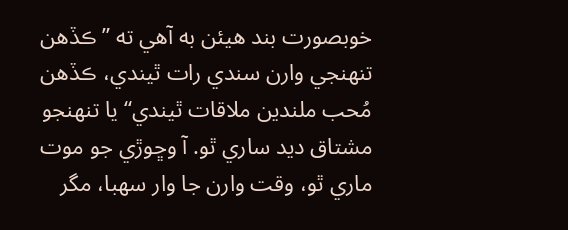خوبصورت بند هيئن به آهي ته ”ڪڏهن تنهنجي وارن سندي رات ٿيندي، ڪڏهن مُحب ملندين ملاقات ٿيندي“ يا تنهنجو مشتاق ديد ساري ٿو. آ وڇوڙي جو موت ماري ٿو، وقت وارن جا وار سهبا، مگر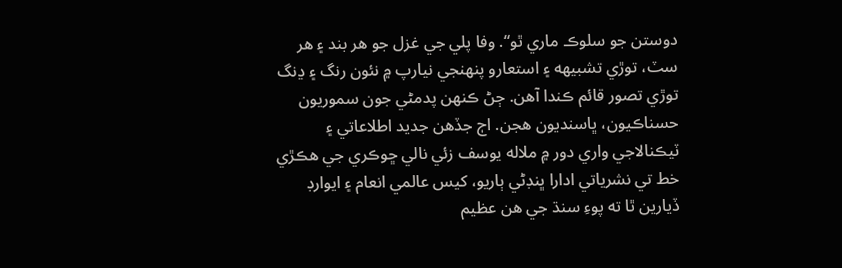دوستن جو سلوڪ ماري ٿو“. وفا پلي جي غزل جو هر بند ۽ هر سٽ، توڙي تشبيهه ۽ استعارو پنهنجي نيارپ ۾ نئون رنگ ۽ ڍنگ توڙي تصور قائم ڪندا آهن. ڄڻ ڪنهن پدمڻي جون سموريون حسناڪيون، ڀاسنديون هجن. اڄ جڏهن جديد اطلاعاتي ۽ ٽيڪنالاجي واري دور ۾ ملاله يوسف زئي نالي ڇوڪري جي هڪڙي خط تي نشرياتي ادارا ڀنڊڻي ٻاريو، کيس عالمي انعام ۽ ايوارڊ ڏيارين ٿا ته پوءِ سنڌ جي هن عظيم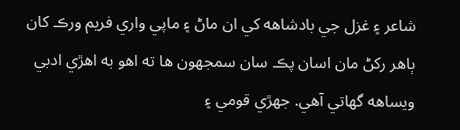شاعر ۽ غزل جي بادشاهه کي ان ماڻ ۽ ماپي واري فريم ورڪ کان ٻاهر رکڻ مان اسان پڪ سان سمجهون ها ته اهو به اهڙي ادبي ويساهه گهاتي آهي. جهڙي قومي ۽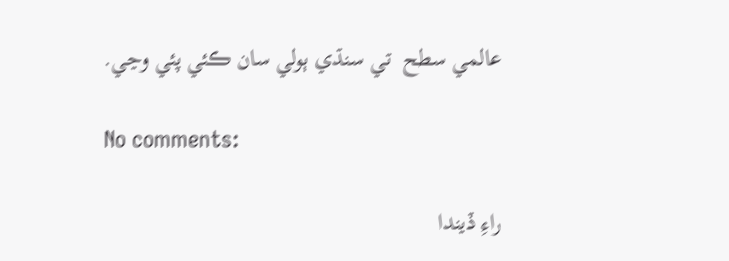عالمي سطح  تي سنڌي ٻولي سان ڪئي پئي وڃي.

No comments:

راءِ ڏيندا